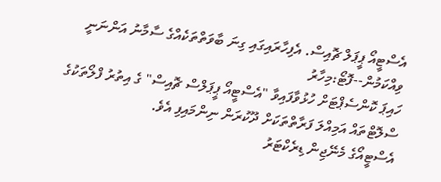އެސްޓީއޯ ޕީޕަލް ޗޮއިސް. އެފިހާރައިގައި ގިނަ ބާވަތްތަކެއްގެ ސާމާނު އަންނަނީ ވިއްކަމުން--ފޮޓޯ:މިހާރު
ހައިޕަ ކޮންސެޕްޓަށް ހުޅުވާފައިވާ "އެސްޓީއޯ ޕީޕަލްސް ޗޮއިސް" ގެ އިތުރު ފްލޯތަކުގެ ސްލޮޓްތައް އަމިއްލަ ފަރާތްތަކަށް ދޫކުރަން ނިންމައިފި އެވެ.
އެސްޓީއޯގެ މެނޭޖިން ޑިރެކްޓަރު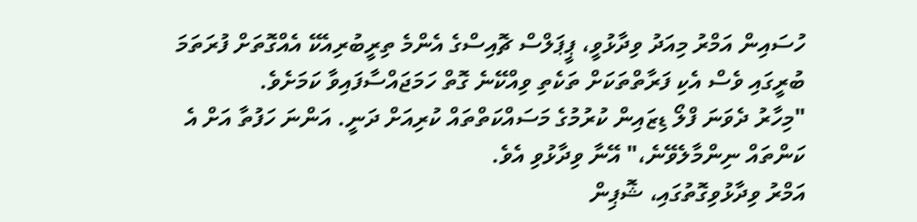ހުސައިން އަމްރު މިއަދު ވިދާޅުވީ، ޕީޕަލްސް ޗޮއިސްގެ އެންމެ ތިރީބުރިއެކޭ އެއްގޮތަށް ފުރަތަމަ ބުރީގައި ވެސް އެކި ފަރާތްތަކަށް ތަކެތި ވިއްކޭނެ ގޮތް ހަމަޖައްސާފައިވާ ކަމަށެވެ.
"މިހާރު ދެވަނަ ފްލޯ ޑިޒައިން ކުރުމުގެ މަސައްކަތްތައް ކުރިއަށް ދަނީ. އަންނަ ހަފުތާ އަށް އެ ކަންތައް ނިންމާލެވޭނެ،" އޭނާ ވިދާޅުވި އެވެ.
އަމްރު ވިދާޅުވިގޮތުގައި، ޝޮޕިން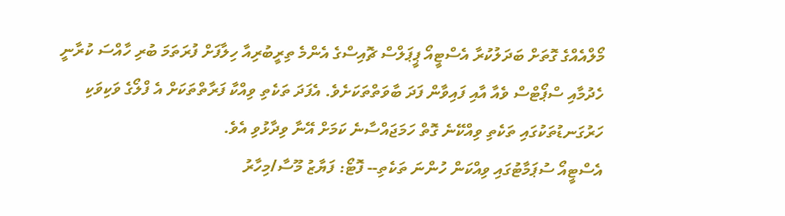މޯލްއެއްގެ ގޮތަށް ބަދަލުކުރާ އެސްޓީއޯ ޕީޕަލްސް ޗޮއިސްގެ އެންމެ ތިރީބުރިއާ ހިލާފަށް ފުރަތަމަ ބުރި ހާއްސަ ކުރާނީ ހެދުމާއި ސްޕޯޓްސް ވެއާ އާއި ފައިވާން ފަދަ ބާވަތްތަކަށެވެ. އެފަދަ ތަކެތި ވިއްކާ ފަރާތްތަކަށް އެ ފްލޯގެ ވަކިވަކި ހަރުގަނޑުތަކުގައި ތަކެތި ވިއްކޭނެ ގޮތް ހަމަޖައްސާނެ ކަމަށް އޭނާ ވިދާޅުވި އެވެ.
އެސްޓީއޯ ސުޕަމާޓުގައި ވިއްކަން ހުންނަ ތަކެތި-- ފޮޓޯ: ފަޔާޒު މޫސާ/މިހާރު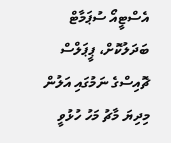އެސްޓީއޯ ސުޕަމާޓް ބަދަލުކޮށް، ޕީޕަލްސް ޗޮއިސްގެ ނަމުގައި އަލުން މިދިޔަ މާޗު މަހު ހުޅުވީ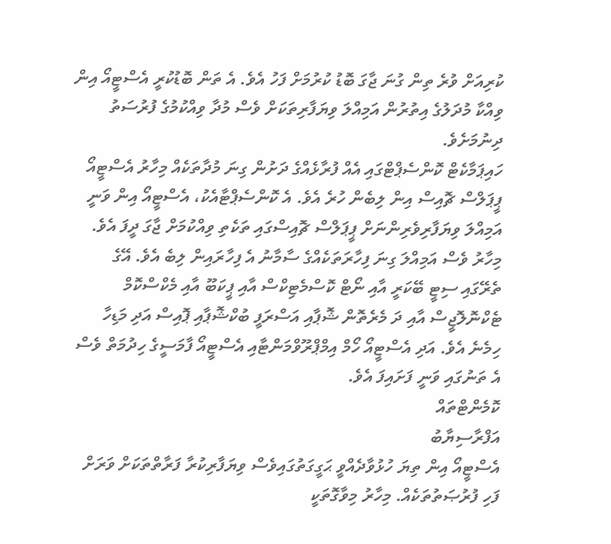ކުރިއަށް ވުރެ ތިން ގުނަ ޖާގަ ބޮޑު ކުރުމަށް ފަހު އެވެ. އެ ތަން ބޮޑުކުރީ އެސްޓީއޯ އިން ވިއްކާ މުދަލުގެ އިތުރުން އަމިއްލަ ވިޔަފާރިތަކަށް ވެސް މުދާ ވިއްކުމުގެ ފުރުސަތު ދިނުމަށެވެ.
ހައިޕަމާކެޓް ކޮންސެޕްޓްގައި އެއް ފުރާޅެއްގެ ދަށުން ގިނަ މުދާތަކެއް މިހާރު އެސްޓީއޯ ޕީޕަލްސް ޗޮއިސް އިން ލިބެން ހުރެ އެވެ. އެ ކޮންސެޕްޓާއެކު، އެސްޓީއޯ އިން ވަނީ އަމިއްލަ ވިޔަފާރިވެރިންނަށް ޕީޕަލްސް ޗޮއިސްގައި ތަކެތި ވިއްކުމަށް ޖާގަ ދީފަ އެވެ.
މިހާރު ވެސް އަމިއްލަ ގިނަ ފިހާރަތަކެއްގެ ސާމާނު އެ ފިހާރައިން ލިބެ އެވެ. އޭގެ ތެރޭގައި ސިޓީ ބޭކަރީ އާއި ނޯޓް ކޮސްމެޓިކްސް އާއި ޕީކަބޫ އާއި މެކްސްކޮމް ޓެކްނޮލޮޖީސް އާއި ދަ މެރެތޮން ޝޮޕާއި އަސްރަފީ ބުކްޝޮޕާއި ޕޮއިސް އަދި މަޑިހާ ހިމެނެ އެވެ. އަދި އެސްޓީއޯ ހޯމް އިމްޕްރޫވްމަންޓާއި އެސްޓީއޯ ފާމަސީގެ ހިދުމަތް ވެސް އެ ތަނުގައި ވަނީ ފަށައިފަ އެވެ.
ކޮމެންޓްތައް
އަފްރާސިޔާބު
އެސްޓީއޯ އިން ތިޔަ ހުޅުވާދެއްވީ ޙަގީގަތުގައިވެސް ވިޔަފާރިކުރާ ފަރާތްތަކަށް ވަރަށް ފަހި ފުރުޞަތުތަކެއް. މިހާރު މިވާގޮތަކީ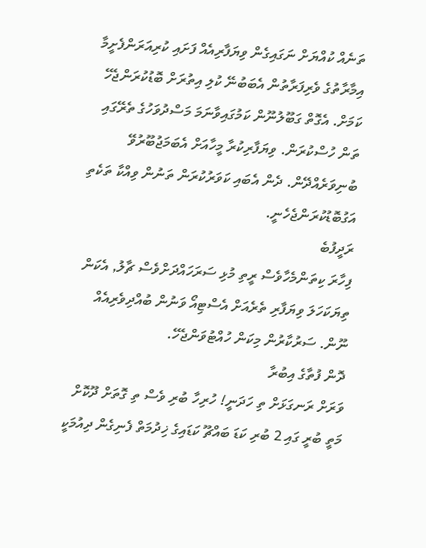ތަނެއް ކުއްޔަށް ނަގައިގެން ވިޔަފާރިއެއް ފަށައި ކުރިއަރަންފެށީމާ އިމާރާތުގެ ވެރިފަރާތުން އެބަބުނޭ ކުލި އިތުރަށް ބޮޑުކުރަންޖެހޭ ކަމަށް. އެގޮތް ގަބޫލުނޫން ކަމުގައިވާނަމަ މަސްދުވަހުގެ ތެރޭގައި ތަން ހުސްކުރަން. ވިޔަފާރިކުރާ މީހާއަށް އެބަމަޖުބޫރުވޭ ބުނިވަރެއްދޭން. ދެން އެބައި ކަވަރުކުރަން ތަނުން ވިއްކާ ތަކެތި އަގުބޮޑުކުރަންޖެހެނީ.
ރަދީފުބެ
ފިހާރަ ކިތަންމެހާވެސް ރީތި މުޅި ސަރަހައްދަށްވެސް ޗާލު, އެކަން ތިޔަކަހަލަ ވިޔަފާރި ތެރެއަށް އެސްޓިއޯ ވަނުން ބުއްދިވެރިއެއް ނޫން. ސަރުކާރުން މިކަން ހުއްޓުވަންޖެހޭ.
ދޮން ފުތާގެ އިބުރާ
ވަރަށް ރަނގަޅަށް ތި ހަދަނީ! ހުރިހާ ބުރި ވެސް ތި ގޮތަށް ދޫކޮށް މަތީ ބުރީ ގައި 2 ބުރި ކަޑަ ބައްޗޫ ކަޑައިގެ ޚިދުމަތް ފެނިގެން ދިއުމަކީ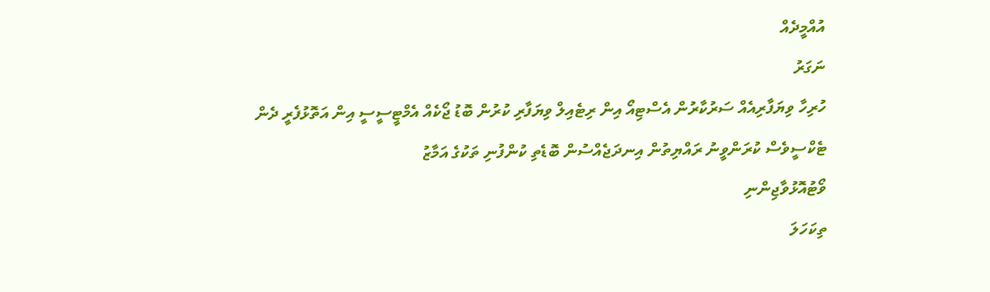އުއްމީދެއް
ނަގަރު
ހުރިހާ ވިޔަފާރިއެއް ސަރުކާރުން އެސްޓިއޯ އިން ރިޓެއިލް ވިޔަފާރި ކުރުން ބޮޑު ޖޯކެއް އެމްޓީސީސީ އިން އަތޮޅުފެރީ ދެން ޓެކްސީވެސް ކުރަންވީނު ރައްޔިތުން އިނދަޖެއްސުން ބޮޑެތި ކުންފުނި ތަކުގެ އަމާޒު
ވޯޓުއޮޅުވާޖިންނި
ތިކަހަލަ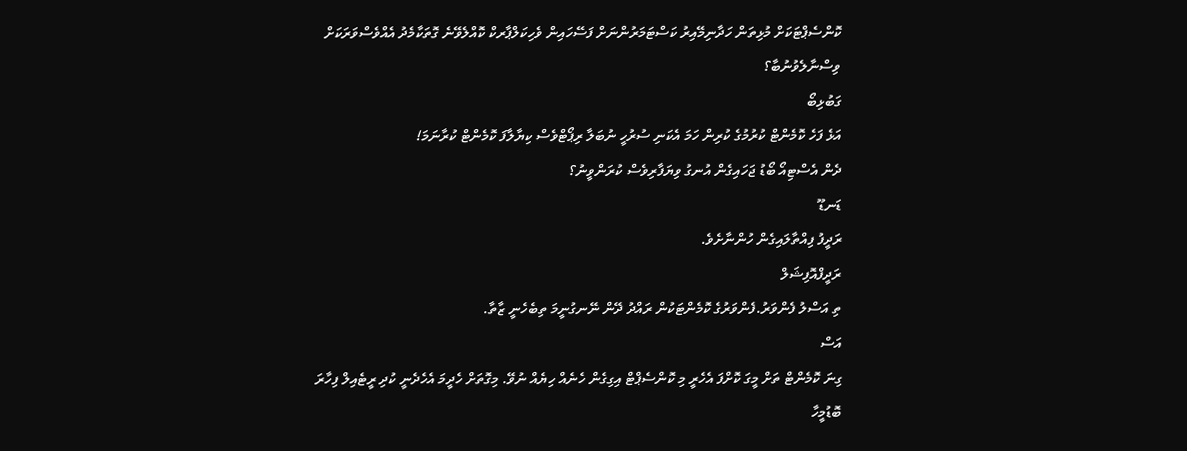ކޮންސެޕްޓަކަށް މުޅިތަން ހަދާނިމޭއިރު ކަސްޓަމަރުންނަށް ފަސޭހައިން ވެހިކަލްޕާރކް ކޮއްލެވޭނެ ގޮތަކާމެދު އެއްވެސްވަރަކަށް ވިސްނާލެވުނުބާ؟
ގަބުޅިބޯ
އަޅެ ފަހެ ކޮމެންޓް ކުރުމުގެ ކުރިން ހަމަ އެކަނި ސުރުހީ ނުބަލާ ރިޕޯޓްވެސް ކިޔާލާފަ ކޮމެންޓް ކުރާނަމަ!
ދެން އެސްޓިއޯ ބޯޑު ޖަހައިގެން އުނގު ވިޔަފާރިވެސް ކުރަންވީނު؟
ޑަނޑޫ
ރަދީފު ފިއްތާލައިގެން ހުންނާށެވެ.
ރަދީފްއޮފިޝަލް
ތި އަސްލު ފެންވަރު.ފެންވަރުގެ ކޮމެންޓަކުން ރައްދު ދޭން ނޭނގުނީމަ ތިބެހެނީ ޒާތާ.
އަސް
ގިނަ ކޮމެންޓް ތަށް މީގަ ކޮށްފަ އެހެރީ މި ކޮންސެޕްޓް އިގިގެން ހެނެއް ހިޔެއް ނުވޭ. މިގޮތަށް ހެދީމަ އެހެދެނީ ކުދި ރީޓެއިލް ފިހާރަ
ބޮޑުމީހާ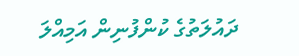ދައުލަތުގެ ކުންފުނިން އަމިއްލަ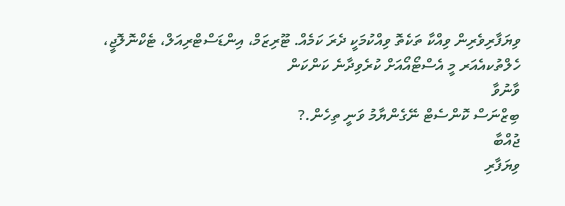ވިޔަފާރިވެރިން ވިއްކާ ތަކެތޮ ވިއްކުމަކީ ދެރަ ކަމެއް. ޓޫރިޒަމް، އިންޑަސްޓްރިއަލް، ޓެކްނޮލޮޖީ، ހެލްތުކއެއަރ މީ އެސްޓޯއޯއަށް ކުރެވިދާނެ ކަންކަން
ވާނުވާ
ބިޒްނަސް ކޮންސެޓް ނޭގެންޔާމު ވަނީ ތިހެން.?
ޖުއްބާ
ވިޔަފާރި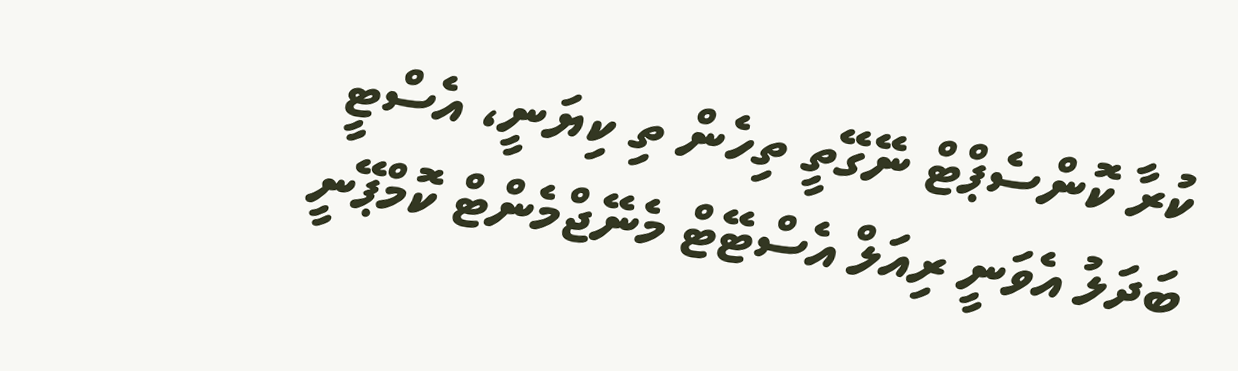ކުރާ ކޮންސެޕްޓް ނޭގޭތީ ތިހެން ތި ކިޔަނީ، އެސްޓީ ބަދަލު އެވަނީ ރިއަލް އެސްޓޭޓް މެނޭޖްމެންޓް ކޮމްޕޭނީ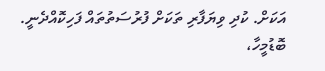އަކަށް. ކުދި ވިޔަފާރި ތަކަށް ފުރުސަތުތައް ފަހިކޮއްދެނީ. ބޮޑުމީހާ،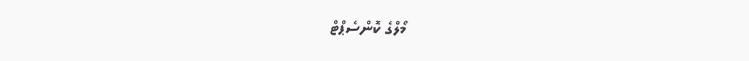މޯލްގެ ކޮންސެޕްޓް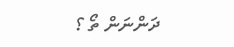ދަންނަން ތޯ ؟